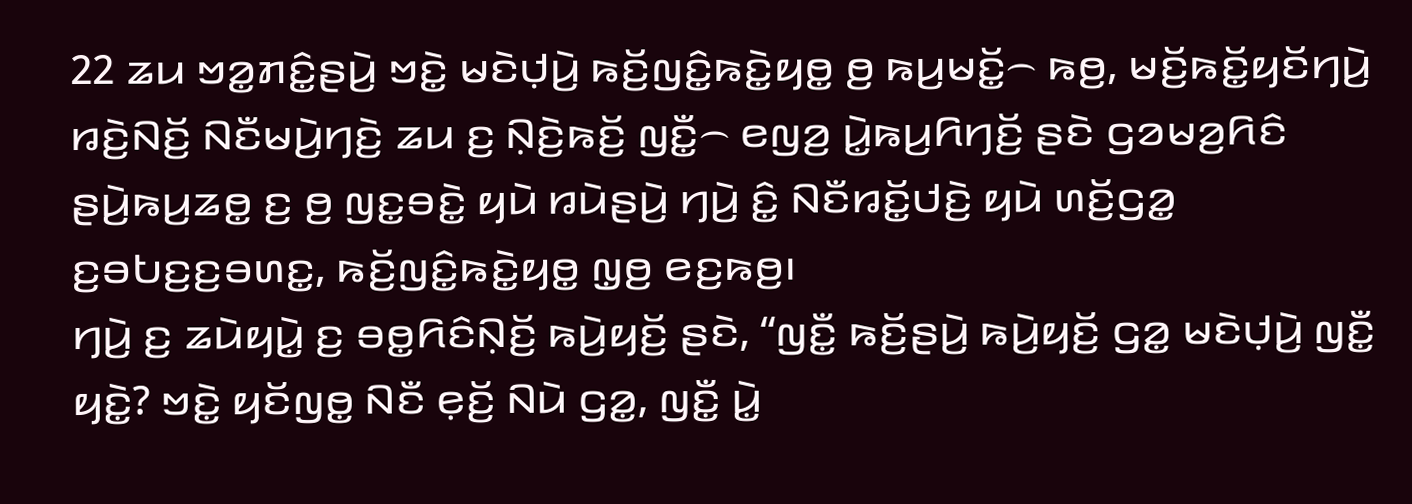22 ꤘꤣ ꤠꤤ꤭ꤊꤢꤨ꤭ꤔꤣꤧ꤬ ꤠꤢꤧ꤭ ꤗꤢꤧꤓ꤫ꤣꤧ꤬ ꤒꤢꤩ꤬ꤜꤢꤨ꤭ꤒꤢꤧ꤭ꤟꤥ꤭ ꤥ꤬ ꤒꤣ꤬ꤗꤢꤩ꤭꤮ ꤒꤥ꤬, ꤗꤢꤩ꤬ꤒꤢꤩ꤭ꤟꤢꤩꤚꤣꤧ꤬ ꤙꤢꤧ꤬ꤡꤢꤩ꤬ ꤡꤢꤪꤗꤣꤧ꤬ꤚꤢꤧ꤬ ꤘꤣ ꤢ꤬ ꤡ꤫ꤢꤧ꤬ꤒꤢꤩ꤬ ꤜꤢꤪ꤭꤮ ꤕꤜꤤ꤬ ꤣꤧ꤭ꤒꤣ꤬ꤖꤚꤢꤩ꤬ ꤔꤢꤧ ꤞꤤꤗꤤ꤬ꤖꤢꤨ ꤔꤣꤧ꤬ꤒꤣ꤬ꤘꤥ꤭ ꤢ꤬ ꤥ꤬ ꤜꤢ꤭ꤋꤢꤧ꤭ ꤟꤣꤧ ꤙꤣꤧꤔꤣꤧ꤬ ꤚꤣꤧ꤬ ꤢꤨ꤭ ꤡꤢꤪꤙꤢꤩ꤭ꤓꤢꤧ꤬ ꤟꤣꤧ ꤛꤢꤩ꤬ꤞꤤ꤭ ꤢ꤬ꤋꤝꤢ꤬ꤢ꤬ꤋꤛꤢ꤭, ꤒꤢꤩ꤬ꤜꤢꤨ꤭ꤒꤢꤧ꤭ꤟꤥ꤭ ꤜ꤫ꤥ꤬ ꤕꤢ꤬ꤒꤥ꤬꤯
ꤚꤣꤧ꤬ ꤢ꤬ ꤘꤣꤧꤟꤣꤧ꤭ ꤢ꤬ ꤋꤥ꤭ꤖꤢꤨꤡ꤫ꤢꤩ꤬ ꤒꤣꤧ꤬ꤟꤢꤩ꤬ ꤔꤢꤧ, “ꤜꤢꤪ꤭ ꤒꤢꤩ꤬ꤔꤣꤧ꤬ ꤒꤣꤧ꤬ꤟꤢꤩ꤬ ꤞꤤ꤭ ꤗꤢꤧꤓ꤫ꤣꤧ꤬ ꤜꤢꤪ꤭ ꤟꤢꤧ꤭? ꤠꤢꤧ꤭ ꤟꤢꤩꤜꤥ꤭ ꤡꤢꤪ ꤕ꤫ꤢꤩ꤬ ꤡꤣꤧ ꤞꤤ꤭, ꤜꤢꤪ꤭ ꤣꤧ꤭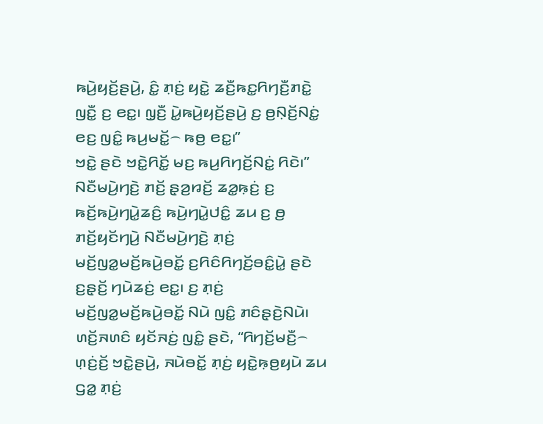ꤒꤣꤧ꤬ꤟꤢꤩ꤬ꤔꤣꤧ꤬, ꤢꤨ꤭ ꤊ꤫ꤢꤦ꤬ ꤟꤢꤧ꤭ ꤘꤢꤪ꤬ꤒꤢ꤭ꤖꤚꤢꤪ꤬ꤊꤢꤧ꤭ ꤜꤢꤪ꤭ ꤢ꤬ ꤕꤢ꤭꤯ ꤜ꤫ꤢꤪ꤬ ꤣꤧ꤭ꤒꤣꤧ꤬ꤟꤢꤩ꤬ꤔꤣꤧ꤬ ꤢ꤬ ꤥ꤬ꤡ꤫ꤢꤩ꤬ꤡꤢꤦ꤭ ꤕꤢ꤬ ꤜꤢꤨ꤭ ꤒꤣ꤬ꤗꤢꤩ꤭꤮ ꤒꤥ꤬ ꤕꤢ꤭꤯”
ꤠꤢꤧ꤭ ꤔꤢꤧ ꤠꤢꤧ꤭ꤖꤢꤩ꤭ ꤗꤢ꤬ ꤒꤣ꤬ꤖꤚꤢꤩ꤬ꤡꤢꤦ꤭ ꤖꤢꤧ꤯”
ꤡꤢꤪꤗꤣꤧ꤬ꤚꤢꤧ꤬ ꤊꤢꤩ꤬ ꤔ꤫ꤤ꤬ꤙꤢꤩ꤬ ꤘꤤ꤭ꤒ꤫ꤢꤦ꤬ ꤢ꤬ ꤒꤢꤩ꤬ꤒꤣꤧ꤬ꤚꤣꤧ꤭ꤘꤢꤨ꤬ ꤒꤣꤧ꤬ꤚꤣꤧ꤭ꤓꤢꤨ꤭ ꤘꤣ ꤢ꤬ ꤥ꤬ ꤊꤢꤩ꤬ꤟꤢꤩꤚꤣꤧ꤬ ꤡꤢꤪꤗꤣꤧ꤬ꤚꤢꤧ꤬ ꤊ꤫ꤢꤦ꤬ ꤗꤢꤩ꤬ꤜꤤ꤭ꤗꤢꤩ꤬ꤒꤣꤧ꤬ꤋꤢꤩ꤭ ꤢ꤬ꤖꤢꤨꤖꤚꤢꤩ꤬ꤋꤢꤨ꤭ꤣꤧ꤭ ꤔꤢꤧ ꤢ꤬ꤔ꤫ꤢꤩ꤬ ꤚꤣꤧꤘꤢꤦ꤬ ꤕꤢ꤭꤯ ꤢ꤬ ꤊ꤫ꤢꤦ꤬ ꤗꤢꤩ꤬ꤜꤤ꤭ꤗꤢꤩ꤬ꤒꤣꤧ꤬ꤋꤢꤩ꤭ ꤡꤣꤧ ꤜꤢꤨ꤭ ꤊꤢꤨꤔ꤫ꤢꤧ꤬ꤡꤣꤧ꤯
ꤛꤢꤩ꤬ꤏꤛꤢꤨ ꤟꤢꤩꤏꤢꤦ꤬ ꤜꤢꤨ꤭ ꤔꤢꤧ, “ꤖꤚꤢꤩ꤬ꤗꤢꤪ꤬꤮ ꤛ꤫ꤢꤦ꤬ꤢꤩ꤬ ꤠꤢꤧ꤭ꤔꤣꤧ꤬, ꤏꤣꤧꤋꤢꤩ꤭ ꤊ꤫ꤢꤦ꤬ ꤟꤢꤧ꤭ꤒ꤫ꤥ꤬ꤟꤣꤧ ꤘꤣ ꤞꤤ꤭ ꤊ꤫ꤢꤦ꤬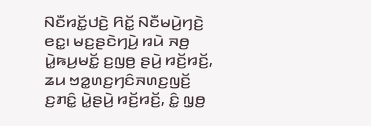ꤡꤢꤪꤙꤢꤩ꤭ꤓꤢꤧ꤬ ꤖꤢꤩ꤭ ꤡꤢꤪꤗꤣꤧ꤬ꤚꤢꤧ꤬ ꤕꤢ꤭꤯ ꤗꤢ꤬ꤔꤢꤧꤚꤣꤧ꤬ ꤙꤣꤧ ꤏꤥ꤬ ꤣꤧ꤭ꤒꤣ꤬ꤗꤢꤩ꤭ ꤢ꤬ꤜꤥ꤬ ꤔꤣꤧ꤬ ꤙꤢꤩ꤬ꤙꤢꤩ꤬, ꤘꤣ ꤠꤤ꤭ꤛꤢ꤬ꤚꤢꤨꤏꤛꤢ꤬ꤜꤢꤩ꤬ ꤢ꤬ꤊꤢꤨ꤭ ꤣꤧ꤭ꤔꤣꤧ꤬ ꤙꤢꤩ꤬ꤙꤢꤩ꤬, ꤢꤨ꤭ ꤜ꤫ꤥ꤬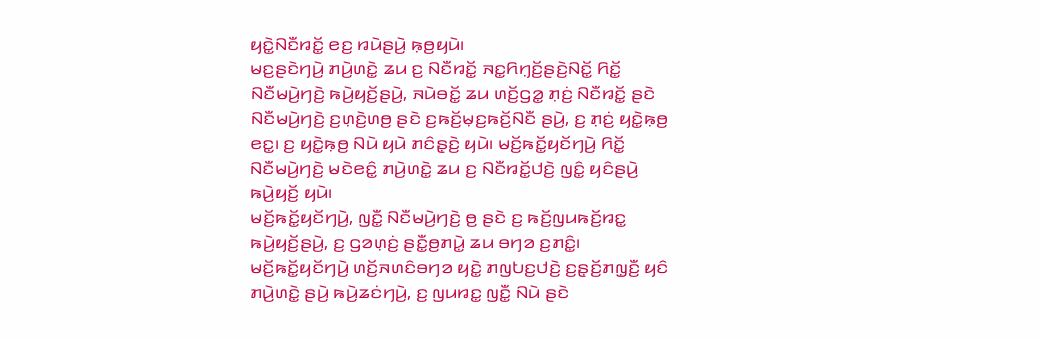ꤟꤢꤧ꤭ꤡꤢꤪꤙꤢꤩ꤭ ꤕꤢ꤬ ꤙꤣꤧꤔꤣꤧ꤬ ꤒ꤫ꤥ꤬ꤟꤣꤧ꤯
ꤗꤢ꤬ꤔꤢꤧꤚꤣꤧ꤬ ꤊꤣꤧ꤬ꤛꤢꤧ꤭ ꤘꤣ ꤢ꤬ ꤡꤢꤪꤙꤢꤩ꤭ ꤏꤢ꤭ꤖꤚ꤫ꤢꤩ꤬ꤔꤢꤧ꤬ꤡꤢꤩ꤭ ꤖꤢꤩ꤭ ꤡꤢꤪꤗꤣꤧ꤬ꤚꤢꤧ꤬ ꤒꤣꤧ꤬ꤟꤢꤩ꤬ꤔꤣꤧ꤬, ꤏꤣꤧꤋꤢꤩ꤭ ꤘꤣ ꤛꤢꤩ꤬ꤞꤤ꤭ ꤊ꤫ꤢꤦ꤬ ꤡꤢꤪꤙꤢꤩ꤭ ꤔꤢꤧ ꤡꤢꤪꤗꤣꤧ꤬ꤚꤢꤧ꤬ ꤢ꤬ꤛ꤫ꤢꤧ꤬ꤛꤥ꤬ ꤔꤢꤧ ꤢ꤬ꤒꤢꤩ꤬ꤗ꤫ꤢ꤬ꤒꤢꤩ꤬ꤡꤢꤪ ꤔꤣꤧ꤬, ꤢ꤬ ꤊ꤫ꤢꤦ꤬ ꤟꤢꤧ꤭ꤒ꤫ꤥ꤬ ꤕꤢ꤭꤯ ꤢ꤬ ꤟꤢꤧ꤭ꤒ꤫ꤥ꤬ ꤡꤣꤧ ꤟꤣꤧ ꤊꤢꤨꤔ꤫ꤢꤧ꤬ ꤟꤣꤧ꤯ ꤗꤢꤩ꤬ꤒꤢꤩ꤭ꤟꤢꤩꤚꤣꤧ꤬ ꤖꤢꤩ꤭ ꤡꤢꤪꤗꤣꤧ꤬ꤚꤢꤧ꤬ ꤗꤢꤧꤕꤢꤨ꤭ ꤊꤣꤧ꤬ꤛꤢꤧ꤭ ꤘꤣ ꤢ꤬ ꤡꤢꤪꤙꤢꤩ꤭ꤓꤢꤧ꤬ ꤜꤢꤨ꤭ ꤟꤢꤨꤔꤣꤧ꤬ ꤒꤣꤧ꤬ꤟꤢꤩ꤬ ꤟꤣꤧ꤯
ꤗꤢꤩ꤬ꤒꤢꤩ꤭ꤟꤢꤩꤚꤣꤧ꤬, ꤜꤢꤪ꤭ ꤡꤢꤪꤗꤣꤧ꤬ꤚꤢꤧ꤬ ꤥ꤬ ꤔꤢꤧ ꤢ꤬ ꤒꤢꤩ꤬ꤜꤣꤒꤢꤩ꤬ꤙꤢ꤭ ꤒꤣꤧ꤬ꤟꤢꤩ꤬ꤔꤣꤧ꤬, ꤢ꤬ ꤞꤤꤛ꤫ꤢꤦ꤬ ꤔꤢꤪ꤭ꤥ꤬ꤊꤣꤧ꤭ ꤘꤣ ꤋꤚꤤ ꤢ꤬ꤊꤢꤨ꤭꤯
ꤗꤢꤩ꤬ꤒꤢꤩ꤭ꤟꤢꤩꤚꤣꤧ꤬ ꤛꤢꤩ꤬ꤏꤛꤢꤨꤋꤚꤤ ꤟꤢꤧ꤭ ꤊꤜꤝꤢ꤬ꤓꤢꤧ꤬ ꤢ꤬ꤔ꤫ꤢꤩ꤬ꤊꤜ꤫ꤢꤪ꤬ ꤟꤢꤨ ꤊꤣꤧ꤬ꤛꤢꤧ꤭ ꤔꤣꤧ꤬ ꤒꤣꤧ꤬ꤘꤢꤦꤚꤣꤧ꤬, ꤢ꤬ ꤜꤣꤙꤢ꤭ ꤜꤢꤪ꤭ ꤡꤣꤧ ꤔꤢꤧ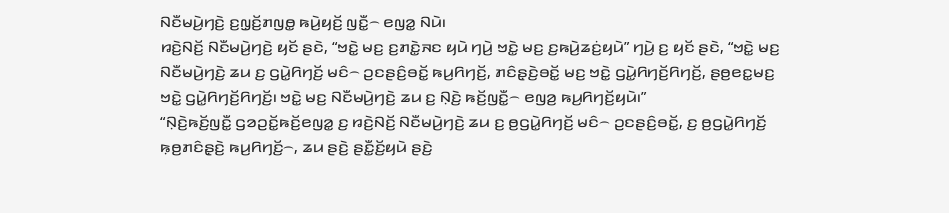ꤡꤢꤪꤗꤣꤧ꤬ꤚꤢꤧ꤬ ꤢ꤬ꤜ꤫ꤢꤩ꤬ꤊꤜꤥ꤭ ꤒꤣꤧ꤬ꤟꤢꤩ꤬ ꤜꤢꤪ꤭꤮ ꤕꤜꤤ꤭ ꤡꤣꤧ꤯
ꤙꤢꤧ꤬ꤡꤢꤩ꤬ ꤡꤢꤪꤗꤣꤧ꤬ꤚꤢꤧ꤬ ꤟꤢꤩ ꤔꤢꤧ, “ꤠꤢꤧ꤭ ꤗꤢ꤬ ꤢ꤬ꤊꤢꤧ꤭ꤏꤢ ꤟꤣꤧ ꤚꤣꤧ꤬ ꤠꤢꤧ꤭ ꤗꤢ꤬ ꤢ꤬ꤒꤣꤧ꤬ꤘꤢꤦ꤬ꤟꤣꤧ” ꤚꤣꤧ꤬ ꤢ꤬ ꤟꤢꤩ ꤔꤢꤧ, “ꤠꤢꤧ꤭ ꤗꤢ꤬ ꤡꤢꤪꤗꤣꤧ꤬ꤚꤢꤧ꤬ ꤘꤣ ꤢ꤬ ꤞꤣꤧ꤭ꤖꤚꤢꤩ꤬ ꤗꤢꤨ꤮ ꤑꤢꤔꤢꤨ꤬ꤋꤢꤩ꤭ ꤒꤣ꤬ꤖꤚꤢꤩ꤬, ꤊꤢꤨꤔ꤫ꤢꤧ꤬ꤋꤢꤩ꤭ ꤗꤢ꤬ ꤠꤢꤧ꤭ ꤞꤣꤧ꤭ꤖꤚꤢꤩ꤬ꤖꤚꤢꤩ꤬, ꤔꤥ꤬ꤕꤢ꤭ꤗꤢ꤬ ꤠꤢꤧ꤭ ꤞꤣꤧ꤭ꤖꤚꤢꤩ꤬ꤖꤚꤢꤩ꤬꤯ ꤠꤢꤧ꤭ ꤗꤢ꤬ ꤡꤢꤪꤗꤣꤧ꤬ꤚꤢꤧ꤬ ꤘꤣ ꤢ꤬ ꤡ꤫ꤢꤧ꤬ ꤒꤢꤩ꤬ꤜꤢꤪ꤭꤮ ꤕꤜꤤ꤬ ꤒꤣ꤬ꤖꤚꤢꤩ꤬ꤟꤣꤧ꤯”
“ꤡ꤫ꤢꤧ꤬ꤒꤢꤩ꤬ꤜꤢꤪ꤭ ꤞꤤꤑꤢꤩ꤭ꤒꤢꤩ꤬ꤕꤜꤤ꤭ ꤢ꤬ ꤙꤢꤧ꤬ꤡꤢꤩ꤬ ꤡꤢꤪꤗꤣꤧ꤬ꤚꤢꤧ꤬ ꤘꤣ ꤢ꤬ ꤥ꤬ꤞꤣꤧ꤭ꤖꤚꤢꤩ꤬ ꤗꤢꤨ꤮ ꤑꤢꤔꤢꤨ꤬ꤋꤢꤩ꤭, ꤢ꤬ ꤥ꤬ꤞꤣꤧ꤭ꤖꤚꤢꤩ꤬ ꤒ꤫ꤥ꤬ꤊꤢꤨꤔ꤫ꤢꤧ꤬ ꤒꤣ꤬ꤖꤚꤢꤩ꤬꤮, ꤘꤣ ꤔꤢꤧ꤬ ꤔꤢꤪ꤭ꤢꤩ꤬ꤟꤣꤧ ꤔꤢꤧ꤬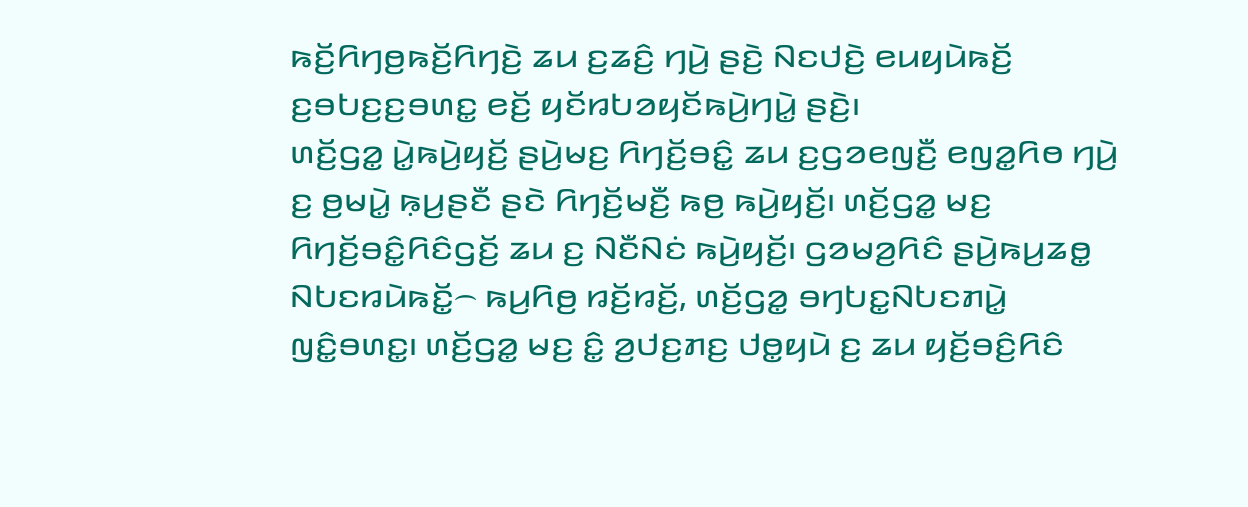ꤒꤢꤩ꤬ꤖꤚꤥ꤬ꤒꤢꤩ꤬ꤖꤚꤢꤧ꤬ ꤘꤣ ꤢ꤬ꤘꤢꤨ꤬ ꤚꤣꤧ꤬ ꤔꤢꤧ꤬ ꤡꤢꤓꤢꤧ꤬ ꤕꤣꤟꤣꤧꤒꤢꤩ꤬ ꤢ꤬ꤋꤝꤢ꤬ꤢ꤬ꤋꤛꤢ꤭ ꤕꤢꤩ꤬ ꤟꤢꤩꤙꤝꤤꤟꤢꤩꤒꤣꤧ꤬ꤚꤣꤧ꤭ ꤔꤢꤧ꤬꤯
ꤛꤢꤩ꤬ꤞꤤ꤭ ꤣꤧ꤭ꤒꤣꤧ꤬ꤟꤢꤩ꤬ ꤔꤣꤧ꤬ꤗꤢ꤬ ꤖꤚꤢꤩ꤬ꤋꤢꤨ꤭ ꤘꤣ ꤢ꤬ꤞꤤꤕꤜꤢꤪ꤬ ꤕꤜꤤ꤭ꤖꤥ ꤚꤣꤧ꤬ ꤢ꤬ ꤥ꤬ꤗꤣꤧ꤭ ꤒ꤫ꤣ꤬ꤔꤢꤪ ꤔꤢꤧ ꤖꤚꤢꤩ꤬ꤗꤢꤪ꤬ ꤒꤥ꤬ ꤒꤣꤧ꤬ꤟꤢꤩ꤬꤯ ꤛꤢꤩ꤬ꤞꤤ꤭ ꤗꤢ꤬ ꤖꤚꤢꤩ꤬ꤋꤢꤨ꤭ꤖꤢꤨꤞꤢꤩ꤬ ꤘꤣ ꤢ꤬ ꤡꤢꤪꤡꤢꤦ ꤒꤣꤧ꤬ꤟꤢꤩ꤬꤯ ꤞꤤꤗꤤ꤬ꤖꤢꤨ ꤔꤣꤧ꤬ꤒꤣ꤬ꤘꤥ꤭ ꤡꤝꤢꤙꤣꤧꤒꤢꤩ꤭꤮ ꤒꤣ꤬ꤖꤥ꤬ ꤙꤢꤩ꤬ꤙꤢꤩ꤬, ꤛꤢꤩ꤬ꤞꤤ꤭ ꤋꤚꤝꤢ꤭ꤡꤝꤢꤊꤣꤧ꤭ ꤜꤢꤨ꤭ꤋꤛꤢ꤭꤯ ꤛꤢꤩ꤬ꤞꤤ꤭ ꤗꤢ꤬ ꤢꤨ꤭ ꤤ꤬ꤓꤢ꤬ꤊꤢ꤬ ꤓꤥ꤭ꤟꤣꤧ ꤢ꤬ ꤘꤣ ꤟꤢꤩ꤬ꤋꤢꤨ꤬ꤖꤢꤨ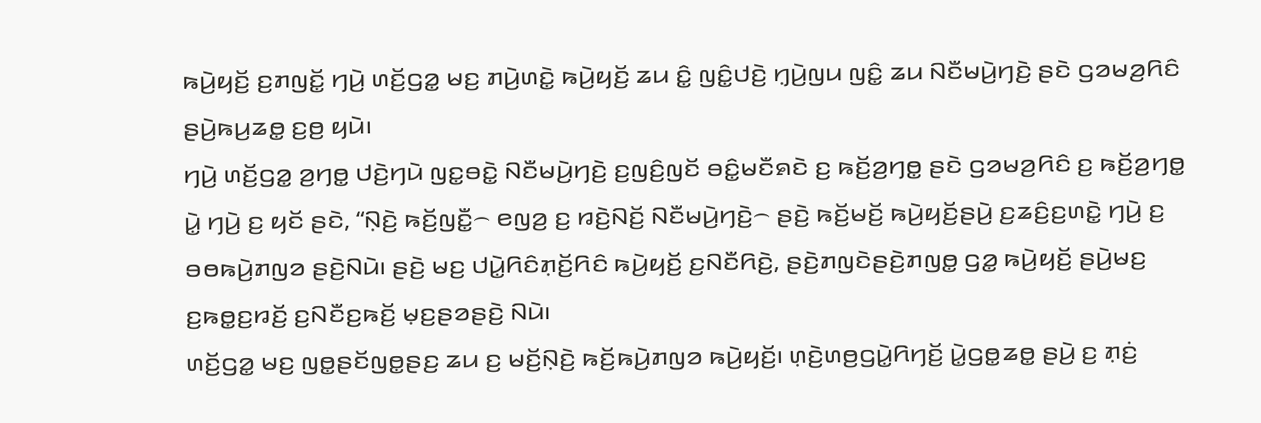ꤒꤣꤧ꤬ꤟꤢꤩ꤬ ꤢ꤬ꤊꤜꤢꤩ꤭ ꤚꤣꤧ꤬ ꤛꤢꤩ꤬ꤞꤤ꤭ ꤗꤢ꤬ ꤊꤣꤧ꤬ꤛꤢꤧ꤭ ꤒꤣꤧ꤬ꤟꤢꤩ꤬ ꤘꤣ ꤢꤨ꤭ ꤜꤢꤨ꤭ꤓꤢꤧ꤬ ꤚ꤫ꤣꤧ꤬ꤜꤣ ꤜꤢꤨ꤭ ꤘꤣ ꤡꤢꤪꤗꤣꤧ꤬ꤚꤢꤧ꤬ ꤔꤢꤧ ꤞꤤꤗꤤ꤬ꤖꤢꤨ ꤔꤣꤧ꤬ꤒꤣ꤬ꤘꤥ꤭ ꤢ꤬ꤥ꤬ ꤟꤣꤧ꤯
ꤚꤣꤧ꤬ ꤛꤢꤩ꤬ꤞꤤ꤭ ꤤ꤬ꤚꤥ꤭ ꤓꤢꤧ꤬ꤚꤣꤧ ꤜꤢ꤭ꤋꤢꤧ꤭ ꤡꤢꤪꤗꤣꤧ꤬ꤚꤢꤧ꤬ ꤢ꤬ꤜꤢꤨ꤬ꤜꤢꤩ ꤋꤢꤨ꤭ꤗꤢꤪꤎꤢꤧ ꤢ꤬ ꤒꤢꤩ꤬ꤤ꤬ꤚꤥ꤭ ꤔꤢꤧ ꤞꤤꤗꤤ꤬ꤖꤢꤨ ꤢ꤬ ꤒꤢꤩ꤬ꤤ꤬ꤚꤥ꤭ ꤣꤧ꤭ ꤚꤣꤧ꤬ ꤢ꤬ ꤟꤢꤩ ꤔꤢꤧ, “ꤡ꤫ꤢꤧ꤬ ꤒꤢꤩ꤬ꤜꤢꤪ꤭꤮ ꤕꤜꤤ꤬ ꤢ꤬ ꤙꤢꤧ꤬ꤡꤢꤩ꤬ ꤡꤢꤪꤗꤣꤧ꤬ꤚꤢꤧ꤬꤮ ꤔꤢꤧ꤬ ꤒꤢꤩ꤬ꤗꤢꤩ꤬ ꤒꤣꤧ꤬ꤟꤢꤩ꤬ꤔꤣꤧ꤬ ꤢ꤬ꤘꤢꤨ꤬ꤢ꤬ꤛꤢꤧ꤭ ꤚꤣꤧ꤬ ꤢ꤬ ꤋꤥꤒꤣꤧ꤬ꤊꤜꤤ ꤔꤢꤧ꤬ꤡꤣꤧ꤯ ꤔꤢꤧ꤬ ꤗꤢ꤬ ꤓꤣꤧ꤭ꤖꤢꤨꤊ꤫ꤢꤩ꤬ꤖꤢꤨ ꤒꤣꤧ꤬ꤟꤢꤩ꤬ ꤢ꤬ꤡꤢꤪꤖꤢꤧ꤬, ꤔꤢꤧ꤬ꤊꤜꤢꤧꤔꤢꤧ꤬ꤊꤜꤥ꤭ ꤞꤤ꤭ ꤒꤣꤧ꤬ꤟꤢꤩ꤬ ꤔꤣꤧ꤬ꤗꤢ꤬ ꤢ꤬ꤒꤥ꤭ꤢ꤬ꤙꤢꤩ꤬ ꤢ꤬ꤡꤢꤪꤢ꤬ꤒꤢꤩ꤬ ꤗ꤫ꤢ꤬ꤔꤤꤔꤢꤧ꤬ ꤡꤣꤧ꤯
ꤛꤢꤩ꤬ꤞꤤ꤭ ꤗꤢ꤬ ꤜꤥ꤭ꤔꤢꤩꤜꤥ꤭ꤔꤢ꤬ ꤘꤣ ꤢ꤬ ꤗꤢꤩ꤬ꤡ꤫ꤢꤧ꤬ ꤒꤢꤩ꤬ꤒꤣꤧ꤬ꤊꤜꤤ ꤒꤣꤧ꤬ꤟꤢꤩ꤬꤯ ꤛ꤫ꤢꤧ꤬ꤛꤥ꤬ꤞꤣꤧ꤭ꤖꤚꤢꤩ꤬ ꤣꤧ꤭ꤞꤥ꤭ꤘꤥ꤭ ꤔꤣꤧ꤬ ꤢ꤬ ꤊ꤫ꤢꤦ꤬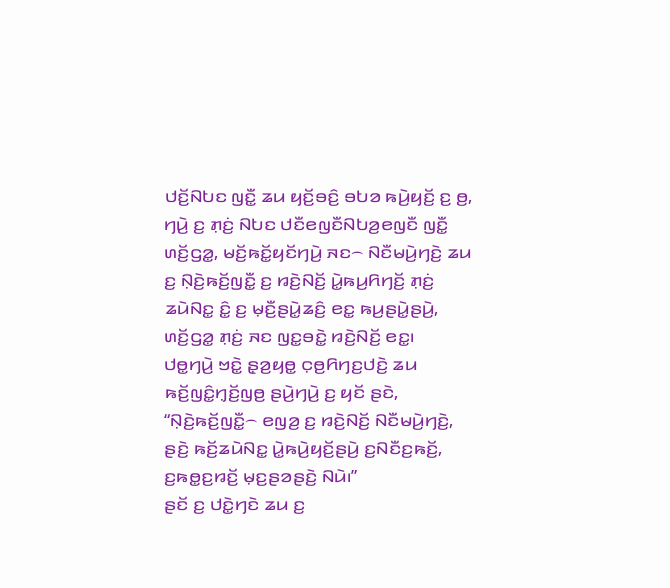ꤓꤢꤩ꤬ꤡꤝꤢ ꤜꤢꤪ꤭ ꤘꤣ ꤟꤢꤩ꤬ꤋꤢꤨ꤬ ꤋꤝꤤ ꤒꤣꤧ꤬ꤟꤢꤩ꤬ ꤢ꤬ ꤥ꤬, ꤚꤣꤧ꤬ ꤢ꤬ ꤊ꤫ꤢꤦ꤬ ꤡꤝꤢ ꤓꤢꤪꤕꤜꤢꤪꤡꤝꤤ꤬ꤕꤜꤢꤪ ꤜꤢꤪ꤭ ꤛꤢꤩ꤬ꤞꤤ꤭, ꤗꤢꤩ꤬ꤒꤢꤩ꤭ꤟꤢꤩꤚꤣꤧ꤬ ꤏꤢ꤮ ꤡꤢꤪꤗꤣꤧ꤬ꤚꤢꤧ꤬ ꤘꤣ ꤢ꤬ ꤡ꤫ꤢꤧ꤬ꤒꤢꤩ꤬ꤜꤢꤪ꤭ ꤢ꤬ ꤙꤢꤧ꤬ꤡꤢꤩ꤬ ꤣꤧ꤭ꤒꤣ꤬ꤖꤚꤢꤩ꤬ ꤊ꤫ꤢꤦ꤬ ꤘꤣꤧꤡꤢ꤭ ꤢꤨ꤭ ꤢ꤬ ꤗ꤫ꤢꤪ꤬ꤔꤣꤧ꤭ꤘꤢꤨ꤬ ꤕꤢ꤭ ꤒꤣ꤬ꤔꤣꤧ꤭ꤔꤣꤧ꤬, ꤛꤢꤩ꤬ꤞꤤ꤭ ꤊ꤫ꤢꤦ꤬ ꤏꤢ ꤜꤢ꤭ꤋꤢꤧ꤭ ꤙꤢꤧ꤬ꤡꤢꤩ꤬ ꤕꤢ꤭꤯
ꤓꤥ꤭ꤚꤣꤧ꤬ ꤠꤢꤧ꤭ ꤔ꤫ꤤ꤬ꤟꤥ꤭ ꤍ꤫ꤥ꤬ꤖꤚꤢ꤬ꤓꤢꤧ꤬ ꤘꤣ ꤒꤢꤩ꤬ꤜꤢꤨ꤭ꤚ꤫ꤢꤩ꤬ꤜꤥ꤬ ꤔꤣꤧ꤬ꤚꤣꤧ꤬ ꤢ꤬ ꤟꤢꤩ ꤔꤢꤧ, “ꤡ꤫ꤢꤧ꤬ꤒꤢꤩ꤬ꤜꤢꤪ꤭꤮ ꤕꤜꤤ꤬ ꤢ꤬ ꤙꤢꤧ꤬ꤡꤢꤩ꤬ ꤡꤢꤪꤗꤣꤧ꤬ꤚꤢꤧ꤬, ꤔꤢꤧ꤬ ꤒꤢꤩ꤬ꤘꤣꤧꤡꤢ꤭ ꤣꤧ꤭ꤒꤣꤧ꤬ꤟꤢꤩ꤬ꤔꤣꤧ꤬ ꤢ꤬ꤡꤢꤪꤢ꤬ꤒꤢꤩ꤬, ꤢ꤬ꤒꤥ꤭ꤢ꤬ꤙꤢꤩ꤬ ꤗ꤫ꤢ꤬ꤔꤤꤔꤢꤧ꤬ ꤡꤣꤧ꤯”
ꤔꤢꤩ ꤢ꤬ ꤓꤢꤧ꤭ꤚꤢꤧ ꤘꤣ ꤢ꤬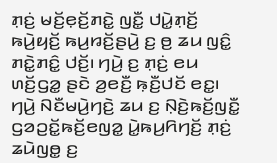ꤊ꤫ꤢꤦ꤬ ꤗꤢꤩ꤬ꤕ꤫ꤢꤩ꤬ꤊꤢꤧ꤭ ꤜꤢꤪ꤭ ꤓꤣꤧ꤭ꤊ꤫ꤢꤩ꤬ ꤒꤣꤧ꤬ꤟꤢꤩ꤬ ꤒꤣ꤬ꤙꤢꤩ꤬ꤔꤣꤧ꤬ ꤢ꤬ ꤥ꤬ ꤘꤣ ꤜꤢꤨ꤭ ꤊꤢꤧ꤭ꤊꤢꤨ꤭ ꤓꤢꤩ꤬꤯ ꤚꤣꤧ꤬ ꤢ꤬ ꤊ꤫ꤢꤦ꤬ ꤕꤣ ꤛꤢꤩ꤬ꤞꤤ꤭ ꤔꤢꤧ ꤤ꤬ꤕꤢꤪ꤬ ꤒ꤫ꤢꤪ꤬ꤓꤢꤩ ꤕꤢ꤭꤯ ꤚꤣꤧ꤬ ꤡꤢꤪꤗꤣꤧ꤬ꤚꤢꤧ꤬ ꤘꤣ ꤢ꤬ ꤡ꤫ꤢꤧ꤬ꤒꤢꤩ꤬ꤜꤢꤪ꤭ ꤞꤤꤑꤢꤩ꤭ꤒꤢꤩ꤬ꤕꤜꤤ꤭ ꤣꤧ꤭ꤒꤣ꤬ꤖꤚꤢꤩ꤬ ꤊ꤫ꤢꤦ꤬ ꤘꤣꤧꤜꤥ꤭ ꤢ꤬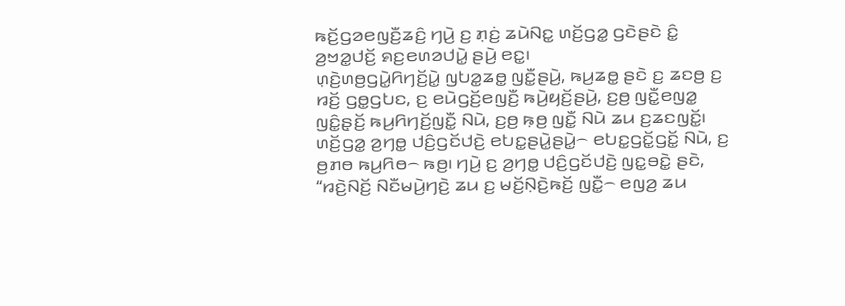ꤒꤢꤩ꤬ꤞꤤꤕꤜꤢꤪ꤬ꤘꤢꤨ꤬ ꤚꤣꤧ꤬ ꤢ꤬ ꤊ꤫ꤢꤦ꤬ ꤘꤣꤧꤡꤢ꤭ ꤛꤢꤩ꤬ꤞꤤ꤭ ꤞꤢꤧꤔꤢꤧ ꤢꤨ꤭ ꤤ꤬ꤠꤤ꤭ꤓꤢꤩ꤬ ꤎꤢ꤬ꤕꤛꤤꤓꤣꤧ꤭ ꤔꤣꤧ꤬ ꤕꤢ꤭꤯
ꤛ꤫ꤢꤧ꤬ꤛꤥ꤬ꤞꤣꤧ꤭ꤖꤚꤢꤩ꤬ꤣꤧ꤭ ꤜꤝꤤ꤭ꤘꤥ꤭ ꤜꤢꤪ꤭ꤔꤣꤧ꤬, ꤒꤣ꤬ꤘꤥ꤭ ꤔꤢꤧ ꤢ꤬ ꤘꤢꤥ꤬ ꤢ꤬ ꤙꤢꤩ꤬ ꤞꤥ꤭ꤞꤝꤢ, ꤢ꤬ ꤕꤣꤧꤞꤢꤩ꤬ꤕꤜꤢꤪ꤬ ꤒꤣꤧ꤬ꤟꤢꤩ꤬ꤔꤣꤧ꤬, ꤢ꤬ꤥ꤬ ꤜꤢꤪ꤭ꤕꤜꤤ꤭ ꤜꤢꤨ꤭ꤔ꤫ꤢꤩ꤬ ꤒꤣ꤬ꤖꤚꤢꤩ꤬ꤜꤢꤪ꤭ ꤡꤣꤧ, ꤢ꤬ꤥ꤬ ꤒ꤫ꤥ꤬ ꤜꤢꤪ꤭ ꤡꤣꤧ ꤘꤣ ꤢ꤬ꤘꤢꤜꤢꤩ꤭꤯ ꤛꤢꤩ꤬ꤞꤤ꤭ ꤤ꤬ꤚꤥ꤭ ꤓꤢꤨ꤬ꤞꤢꤩꤓꤢꤧ꤬ ꤕꤝꤢ꤭ꤔꤣꤧ꤭ꤔꤣꤧ꤭꤮ ꤕꤝꤢ꤭ꤞꤢꤩ꤭ꤞꤢꤩ꤭ ꤡꤣꤧ, ꤢ꤬ ꤥ꤬ꤊꤥ ꤒꤣ꤬ꤖꤥ꤮ ꤒꤥ꤬꤯ ꤚꤣꤧ꤬ ꤢ꤬ ꤤ꤬ꤚꤥ꤭ ꤓꤢꤨ꤬ꤞꤢꤩꤓꤢꤧ꤬ ꤜꤢ꤭ꤋꤢꤧ꤭ ꤔꤢꤧ, “ꤙꤢꤧ꤬ꤡꤢꤩ꤬ ꤡꤢꤪꤗꤣꤧ꤬ꤚꤢꤧ꤬ ꤘꤣ ꤢ꤬ ꤗꤢꤩ꤬ꤡ꤫ꤢꤧ꤬ꤒꤢꤩ꤬ ꤜꤢꤪ꤭꤮ ꤕꤜꤤ꤬ ꤘꤣ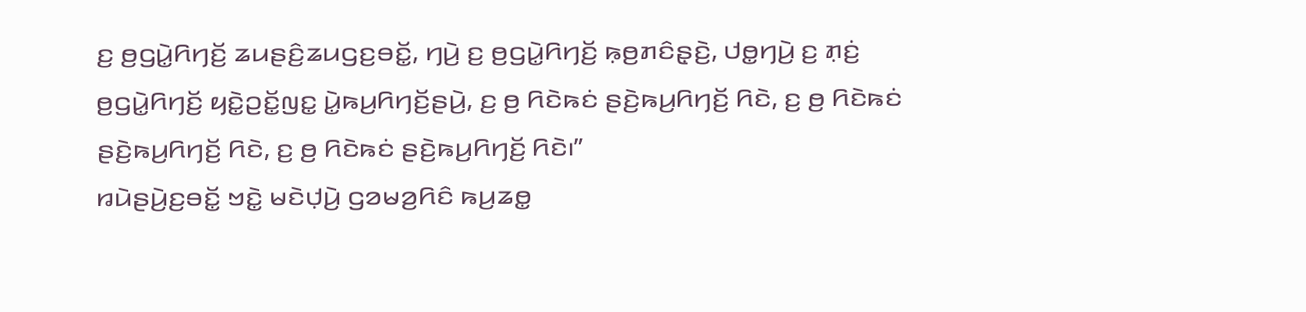ꤢ꤬ ꤥ꤬ꤞꤣꤧ꤭ꤖꤚꤢꤩ꤬ ꤘꤣꤔꤢꤨ꤬ꤘꤣꤞꤢ꤬ꤋꤢꤩ꤭, ꤚꤣꤧ꤬ ꤢ꤬ ꤥ꤬ꤞꤣꤧ꤭ꤖꤚꤢꤩ꤬ ꤒ꤫ꤥ꤬ꤊꤢꤨꤔ꤫ꤢꤧ꤬, ꤓꤥ꤭ꤚꤣꤧ꤬ ꤢ꤬ ꤊ꤫ꤢꤦ꤬ ꤥ꤬ꤞꤣꤧ꤭ꤖꤚꤢꤩ꤬ ꤟꤢꤧ꤭ꤑꤢꤩ꤭ꤜꤢ꤭ ꤣꤧ꤭ꤒꤣ꤬ꤖꤚꤢꤩ꤬ꤔꤣꤧ꤬, ꤢ꤬ ꤥ꤬ ꤖꤢꤧꤒꤢꤦ ꤔꤢꤧ꤬ꤒꤣ꤬ꤖꤚꤢꤩ꤬ ꤖꤢꤧ, ꤢ꤬ ꤥ꤬ ꤖꤢꤧꤒꤢꤦ ꤔꤢꤧ꤬ꤒꤣ꤬ꤖꤚꤢꤩ꤬ ꤖꤢꤧ, ꤢ꤬ ꤥ꤬ ꤖꤢꤧꤒꤢꤦ ꤔꤢꤧ꤬ꤒꤣ꤬ꤖꤚꤢꤩ꤬ ꤖꤢꤧ꤯”
ꤙꤣꤧꤔꤣꤧ꤬ꤢ꤬ꤋꤢꤩ꤭ ꤠꤢꤧ꤭ ꤗꤢꤧꤓ꤫ꤣꤧ꤬ ꤞꤤꤗꤤ꤬ꤖꤢꤨ ꤒꤣ꤬ꤘꤥ꤭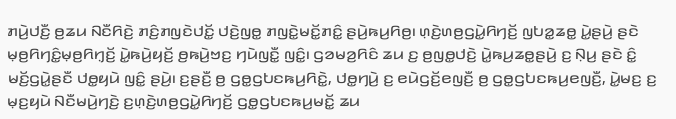ꤊꤣꤧ꤬ꤓꤢꤪ꤬ ꤥ꤬ꤘꤣ ꤡꤢꤪꤖꤢꤧ꤬ ꤊꤢꤨ꤬ꤊꤜꤢꤧꤓꤢꤩ꤭ ꤓꤢꤧ꤬ꤜꤥ꤭ ꤊꤜꤢꤧ꤭ꤗꤢꤩ꤭ꤊꤢꤨ꤭ ꤔꤣꤧ꤬ꤒꤣ꤬ꤖꤥ꤬꤯ ꤛ꤫ꤢꤧ꤬ꤛꤥ꤬ꤞꤣꤧ꤭ꤖꤚꤢꤩ꤬ ꤜꤝꤤ꤭ꤘꤥ꤭ ꤣꤧ꤭ꤔꤣꤧ꤬ ꤔꤢꤧ ꤗ꤫ꤥ꤬ꤖꤚꤢꤨ꤭ꤗ꤫ꤥ꤬ꤖꤚ꤫ꤢꤩ꤬ ꤣꤧ꤭ꤒꤣꤧ꤬ꤟꤢꤩ꤬ ꤥ꤬ꤒꤣꤧ꤬ꤠꤢ꤬ ꤚꤣꤧꤜꤢꤪ꤭ ꤜꤢꤨ꤭꤯ ꤞꤤꤗꤤ꤬ꤖꤢꤨ ꤘꤣ ꤢ꤬ ꤥ꤬ꤜꤥ꤭ꤓꤢꤧ꤬ ꤣꤧ꤭ꤒꤣ꤬ꤘꤥ꤭ꤔꤣꤧ꤬ ꤢ꤬ ꤡ꤫ꤣ꤬ ꤔꤢꤧ ꤢꤨ꤭ ꤗꤢꤩ꤬ꤞꤣꤧ꤭ꤔꤢꤪ ꤓꤥ꤭ꤟꤣꤧ ꤜꤢꤨ꤭ ꤔꤣꤧ꤬꤯ ꤢ꤬ꤔꤢꤪ꤬ ꤥ꤬ ꤞꤥ꤭ꤞꤝꤢꤒꤣ꤬ꤖꤢꤧ꤭, ꤓꤥ꤭ꤚꤣꤧ꤬ ꤢ꤬ ꤕꤣꤧꤞꤢꤩ꤬ꤕꤜꤢꤪ꤬ ꤥ꤬ ꤞꤥ꤭ꤞꤝꤢꤒꤣ꤬ꤕꤜꤢꤪ꤬, ꤣꤧ꤭ꤗꤢ꤬ ꤢ꤬ ꤗ꤫ꤢ꤬ꤟꤣꤧ ꤡꤢꤪꤗꤣꤧ꤬ꤚꤢꤧ꤬ ꤢ꤬ꤛ꤫ꤢꤧ꤬ꤛꤥ꤬ꤞꤣꤧ꤭ꤖꤚꤢꤩ꤬ ꤞꤥ꤭ꤞꤝꤢꤒꤣ꤬ꤗꤢꤩ꤭ ꤘꤣ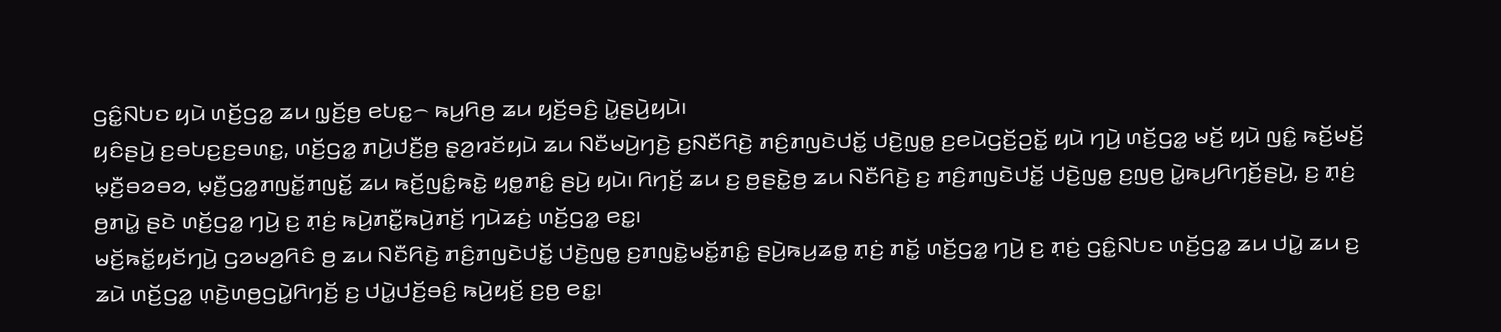ꤞꤢꤨ꤭ꤡꤝꤢ ꤟꤣꤧ ꤛꤢꤩ꤬ꤞꤤ꤭ ꤘꤣ ꤜ꤫ꤢꤩ꤬ꤥ꤬ ꤕꤝꤢ꤭꤮ ꤒꤣ꤬ꤖꤥ꤬ ꤘꤣ ꤟꤢꤩ꤬ꤋꤢꤨ꤬ ꤣꤧ꤭ꤔꤣꤧ꤬ꤟꤣꤧ꤯
ꤟꤢꤨꤔꤣꤧ꤬ ꤢ꤬ꤋꤝꤢ꤬ꤢ꤬ꤋꤛꤢ꤭, ꤛꤢꤩ꤬ꤞꤤ꤭ ꤊꤣꤧ꤬ꤓꤢꤪ꤬ꤥ꤬ ꤔ꤫ꤤ꤬ꤙꤢꤩꤟꤣꤧ ꤘꤣ ꤡꤢꤪꤗꤣꤧ꤬ꤚꤢꤧ꤬ ꤢ꤬ꤡꤢꤪꤖꤢꤧ꤬ ꤊꤢꤨ꤬ꤊꤜꤢꤧꤓꤢꤩ꤭ ꤓꤢꤧ꤬ꤜꤥ꤭ ꤢ꤬ꤕꤣꤧꤞꤢꤩ꤬ꤑꤢꤩ꤭ ꤟꤣꤧ ꤚꤣꤧ꤬ ꤛꤢꤩ꤬ꤞꤤ꤭ ꤗꤢꤩ꤬ ꤟꤣꤧ ꤜꤢꤨ꤭ ꤒꤢꤩ꤬ꤗꤢꤩ꤬ ꤗ꤫ꤢꤪ꤬ꤋꤤꤋꤤ, ꤗ꤫ꤢꤪ꤬ꤞꤤ꤭ꤊꤜꤢꤩ꤭ꤊꤜꤢꤩ꤭ ꤘꤣ ꤒꤢꤩ꤬ꤜꤢꤨ꤭ꤒꤢꤧ꤭ ꤟꤥ꤭ꤊꤢꤨ꤭ ꤔꤣꤧ꤬ ꤟꤣꤧ꤯ ꤖꤚꤢꤩ꤬ ꤘꤣ ꤢ꤬ ꤥ꤬ꤔꤢꤧ꤭ꤥ꤬ ꤘꤣ ꤡꤢꤪꤖꤢꤧ꤬ ꤢ꤬ ꤊꤢꤨ꤬ꤊꤜꤢꤧꤓꤢꤩ꤭ ꤓꤢꤧ꤬ꤜꤥ꤭ ꤢ꤬ꤜꤥ꤬ ꤣꤧ꤭ꤒꤣ꤬ꤖꤚꤢꤩ꤬ꤔꤣꤧ꤬, ꤢ꤬ ꤊ꤫ꤢꤦ꤬ ꤥ꤬ꤊꤣꤧ꤭ ꤔꤢꤧ ꤛꤢꤩ꤬ꤞꤤ꤭ ꤚꤣꤧ꤬ ꤢ꤬ ꤊ꤫ꤢꤦ꤬ ꤒꤣꤧ꤬ꤊꤢꤪ꤭ꤒꤣꤧ꤬ꤊꤢꤩ꤬ ꤚꤣꤧꤘꤢꤦ꤬ ꤛꤢꤩ꤬ꤞꤤ꤭ ꤕꤢ꤭꤯
ꤗꤢꤩ꤬ꤒꤢꤩ꤭ꤟꤢꤩꤚꤣꤧ꤬ ꤞꤤꤗꤤ꤬ꤖꤢꤨ ꤥ꤬ ꤘꤣ ꤡꤢꤪꤖꤢꤧ꤬ ꤊꤢꤨ꤬ꤊꤜꤢꤧꤓꤢꤩ꤭ ꤓꤢꤧ꤬ꤜꤥ꤭ ꤢ꤬ꤊꤜꤢꤧ꤭ꤗꤢꤩ꤭ꤊꤢꤨ꤭ ꤔꤣꤧ꤬ꤒꤣ꤬ꤘꤥ꤭ ꤊ꤫ꤢꤦ꤬ ꤊꤢꤩ꤭ ꤛꤢꤩ꤬ꤞꤤ꤭ ꤚꤣꤧ꤬ ꤢ꤬ ꤊ꤫ꤢꤦ꤬ ꤞꤢꤨ꤭ꤡꤝꤢ ꤛꤢꤩ꤬ꤞꤤ꤭ ꤘꤣ ꤓꤣꤧ꤭ ꤘꤣ ꤢ꤬ ꤘꤣꤧ ꤛꤢꤩ꤬ꤞꤤ꤭ ꤛ꤫ꤢꤧ꤬ꤛꤥ꤬ꤞꤣꤧ꤭ꤖꤚꤢꤩ꤬ ꤢ꤬ ꤓꤣꤧ꤭ꤓꤢꤩ꤬ꤋꤢꤨ꤬ ꤒꤣꤧ꤬ꤟꤢꤩ꤬ ꤢ꤬ꤥ꤬ ꤕꤢ꤭꤯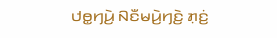ꤓꤥ꤭ꤚꤣꤧ꤬ ꤡꤢꤪꤗꤣꤧ꤬ꤚꤢꤧ꤬ ꤊ꤫ꤢꤦ꤬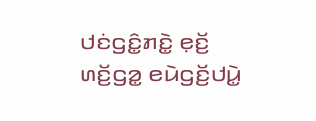ꤓꤢꤦꤞꤢꤨ꤭ꤊꤢꤧ꤭ ꤕ꤫ꤢꤩ꤬ ꤛꤢꤩ꤬ꤞꤤ꤭ ꤕꤣꤧꤞꤢꤩ꤬ꤓꤣꤧ꤭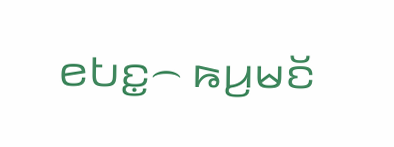ꤕꤝꤢ꤭꤮ ꤒꤣ꤬ꤗꤢꤩ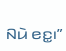ꤡꤣꤧ ꤕꤢ꤭꤯”